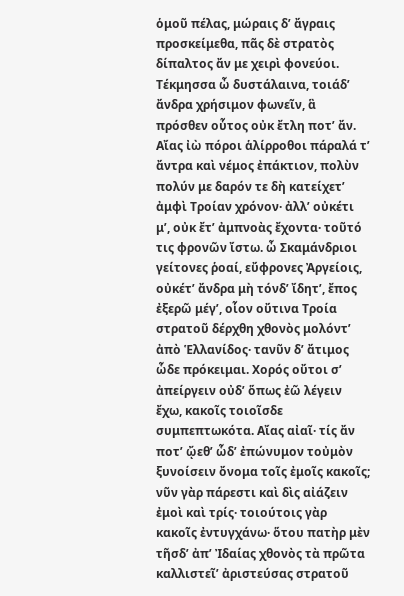ὁμοῦ πέλας, μώραις δʼ ἄγραις προσκείμεθα, πᾶς δὲ στρατὸς δίπαλτος ἄν με χειρὶ φονεύοι. Τέκμησσα ὦ δυστάλαινα, τοιάδʼ ἄνδρα χρήσιμον φωνεῖν, ἃ πρόσθεν οὗτος οὐκ ἔτλη ποτʼ ἄν. Αἴας ἰὼ πόροι ἁλίρροθοι πάραλά τʼ ἄντρα καὶ νέμος ἐπάκτιον, πολὺν πολύν με δαρόν τε δὴ κατείχετʼ ἀμφὶ Τροίαν χρόνον· ἀλλʼ οὐκέτι μʼ, οὐκ ἔτʼ ἀμπνοὰς ἔχοντα· τοῦτό τις φρονῶν ἴστω. ὦ Σκαμάνδριοι γείτονες ῥοαί, εὔφρονες Ἀργείοις, οὐκέτʼ ἄνδρα μὴ τόνδʼ ἴδητʼ, ἔπος ἐξερῶ μέγʼ, οἷον οὔτινα Τροία στρατοῦ δέρχθη χθονὸς μολόντʼ ἀπὸ Ἑλλανίδος· τανῦν δʼ ἄτιμος ὧδε πρόκειμαι. Χορός οὔτοι σʼ ἀπείργειν οὐδʼ ὅπως ἐῶ λέγειν ἔχω, κακοῖς τοιοῖσδε συμπεπτωκότα. Αἴας αἰαῖ· τίς ἄν ποτʼ ᾤεθʼ ὧδʼ ἐπώνυμον τοὐμὸν ξυνοίσειν ὄνομα τοῖς ἐμοῖς κακοῖς; νῦν γὰρ πάρεστι καὶ δὶς αἰάζειν ἐμοὶ καὶ τρίς· τοιούτοις γὰρ κακοῖς ἐντυγχάνω· ὅτου πατὴρ μὲν τῆσδʼ ἀπʼ Ἰδαίας χθονὸς τὰ πρῶτα καλλιστεῖʼ ἀριστεύσας στρατοῦ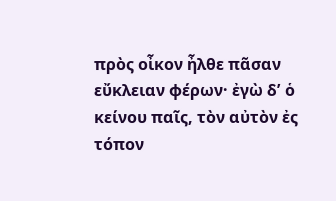πρὸς οἶκον ἦλθε πᾶσαν εὔκλειαν φέρων· ἐγὼ δʼ ὁ κείνου παῖς, τὸν αὐτὸν ἐς τόπον